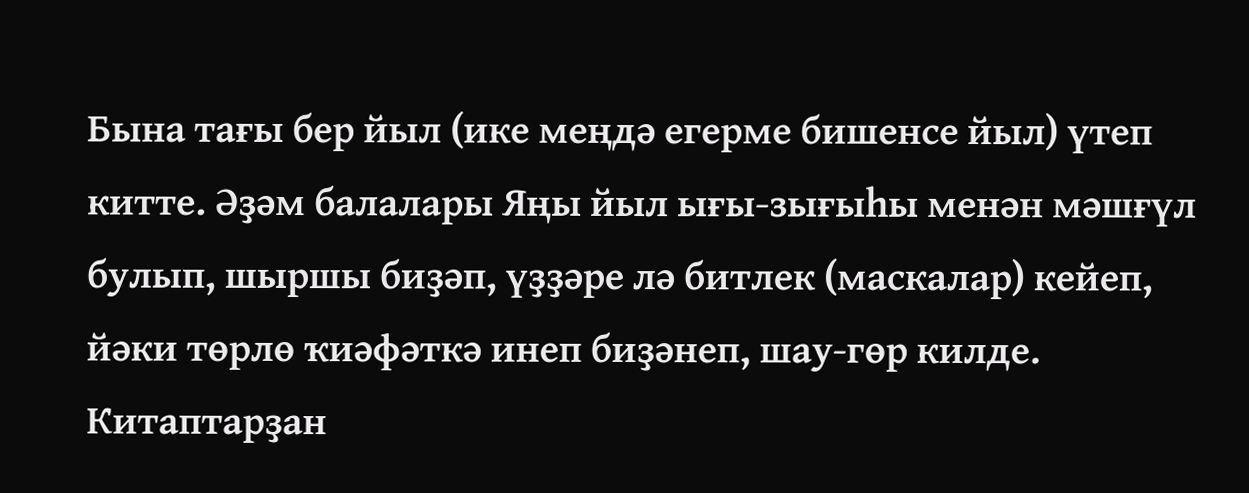Бына тағы бер йыл (ике меңдә егерме бишенсе йыл) үтеп китте. Әҙәм балалары Яңы йыл ығы-зығыһы менән мәшғүл булып, шыршы биҙәп, үҙҙәре лә битлек (маскалар) кейеп, йәки төрлө ҡиәфәткә инеп биҙәнеп, шау-гөр килде.
Китаптарҙан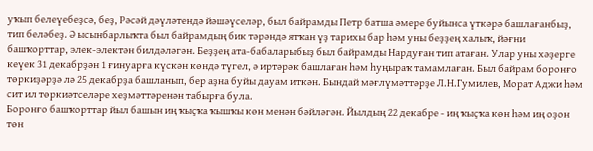уҡып белеүебеҙсә, беҙ, Рәсәй дәүләтендә йәшәүселәр, был байрамды Петр батша әмере буйынса үткәрә башлағанбыҙ, тип беләбеҙ. Ә ысынбарлыҡта был байрамдың бик тәрәндә ятҡан үҙ тарихы бар һәм уны беҙҙең халыҡ, йәғни башҡорттар, элек-электән билдәләгән. Беҙҙең ата-бабаларыбыҙ был байрамды Нардуған тип атаған. Улар уны хәҙерге кеүек 31 декабрҙән 1 ғинуарға күскән көндә түгел, ә иртәрәк башлаған һәм һуңыраҡ тамамлаған. Был байрам боронғо төркиҙәрҙә лә 25 декабрҙа башланып, бер аҙна буйы дауам иткән. Бындай мәғлүмәттәрҙе Л.Н.Гумилев, Морат Аджи һәм сит ил төркиәтселәре хеҙмәттәренән табырға була.
Боронғо башҡорттар йыл башын иң ҡыҫҡа ҡышҡы көн менән бәйләгән. Йылдың 22 декабре - иң ҡыҫҡа көн һәм иң оҙон төн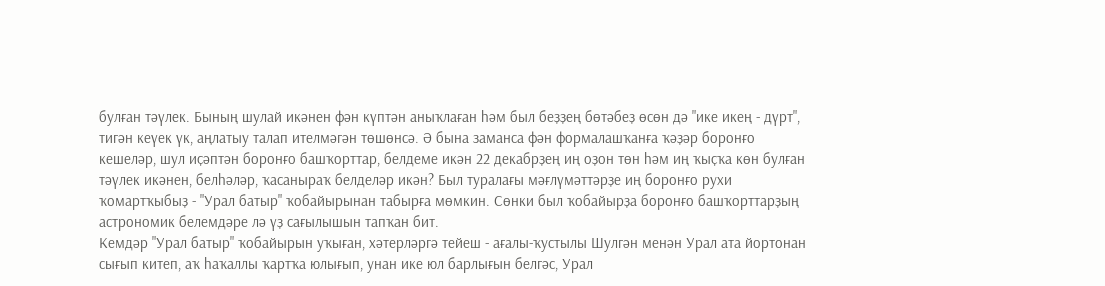булған тәүлек. Бының шулай икәнен фән күптән аныҡлаған һәм был беҙҙең бөтәбеҙ өсөн дә "ике икең - дүрт", тигән кеүек үк, аңлатыу талап ителмәгән төшөнсә. Ә бына заманса фән формалашҡанға ҡәҙәр боронғо кешеләр, шул иҫәптән боронғо башҡорттар, белдеме икән 22 декабрҙең иң оҙон төн һәм иң ҡыҫҡа көн булған тәүлек икәнен, белһәләр, ҡасаныраҡ белделәр икән? Был туралағы мәғлүмәттәрҙе иң боронғо рухи ҡомартҡыбыҙ - "Урал батыр" ҡобайырынан табырға мөмкин. Сөнки был ҡобайырҙа боронғо башҡорттарҙың астрономик белемдәре лә үҙ сағылышын тапҡан бит.
Кемдәр "Урал батыр" ҡобайырын уҡыған, хәтерләргә тейеш - ағалы-ҡустылы Шулгән менән Урал ата йортонан сығып китеп, аҡ һаҡаллы ҡартҡа юлығып, унан ике юл барлығын белгәс, Урал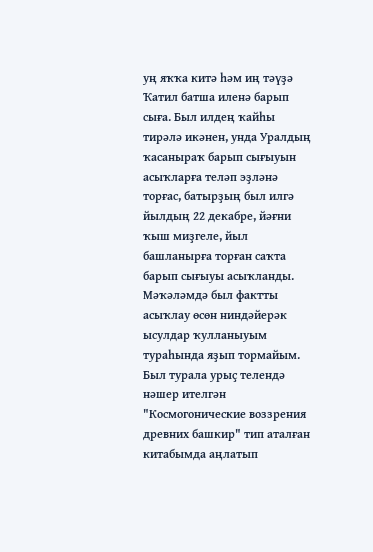уң яҡҡа китә һәм иң тәүҙә Ҡатил батша иленә барып сыға. Был илдең ҡайһы тирәлә икәнен, унда Уралдың ҡасаныраҡ барып сығыуын асыҡларға теләп эҙләнә торғас, батырҙың был илгә йылдың 22 декабре, йәғни ҡыш миҙгеле, йыл башланырға торған саҡта барып сығыуы асыҡланды. Мәҡәләмдә был фактты асыҡлау өсөн ниндәйерәк ысулдар ҡулланыуым тураһында яҙып тормайым. Был турала урыҫ телендә нәшер ителгән "Космогонические воззрения древних башкир" тип аталған китабымда аңлатып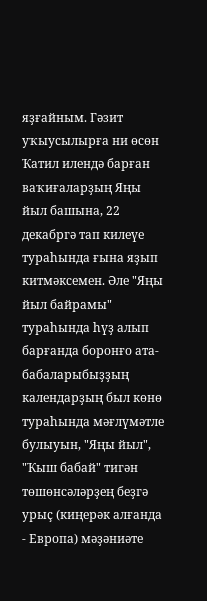яҙғайным. Гәзит уҡыусылырға ни өсөн Ҡатил илендә барған ваҡиғаларҙың Яңы йыл башына, 22 декабргә тап килеүе тураһында ғына яҙып китмәксемен. Әле "Яңы йыл байрамы" тураһында һүҙ алып барғанда боронғо ата-бабаларыбыҙҙың календарҙың был көнө тураһында мәғлүмәтле булыуын, "Яңы йыл", "Ҡыш бабай" тигән төшөнсәләрҙең беҙгә урыҫ (киңерәк алғанда - Европа) мәҙәниәте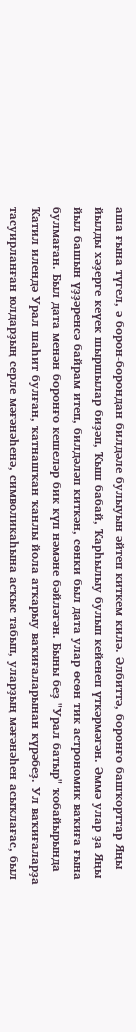аша ғына түгел, ә борон-борондан билдәле булыуын әйтеп киткем килә. Әлбиттә, боронғо башҡорттар Яңы йылды хәҙерге кеүек шыршылар биҙәп, Ҡыш бабай, Ҡарһылыу булып кейенеп үткәрмәгән. Әммә улар ҙа Яңы йыл башын үҙҙәренсә байрам итеп, билдәләп киткән, сөнки был дата улар өсөн тик астрономик ваҡиға ғына булмаған. Был дата менән боронғо кешеләр бик күп нәмәне бәйләгән. Быны беҙ "Урал батыр" ҡобайырында Ҡатил илендә Урал шаһит булған, ҡатнашҡан ҡанлы йола атҡарыу ваҡиғаларынан күрәбеҙ. Ул ваҡиғаларҙа тасуирланған юлдарҙың серле мәғәнәһенә, символикаһына асҡыс табып, уларҙың мәғәнәһен асыҡлағас, был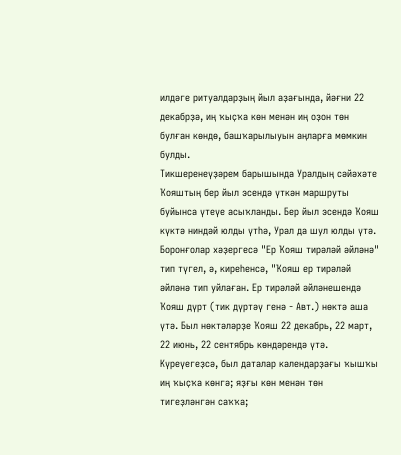илдәге ритуалдарҙың йыл аҙағында, йәғни 22 декабрҙә, иң ҡыҫҡа көн менән иң оҙон төн булған көндө, башҡарылыуын аңларға мөмкин булды.
Тикшеренеүҙәрем барышында Уралдың сәйәхәте Ҡояштың бер йыл эсендә үткән маршруты буйынса үтеүе асыҡланды. Бер йыл эсендә Ҡояш күктә ниндәй юлды үтһә, Урал да шул юлды үтә. Боронғолар хәҙергесә "Ер Ҡояш тирәләй әйләнә" тип түгел, ә, киреһенсә, "Ҡояш ер тирәләй әйләнә тип уйлаған. Ер тирәләй әйләнешендә Ҡояш дүрт (тик дүртәү генә - Авт.) нөктә аша үтә. Был нөктәләрҙе Ҡояш 22 декабрь, 22 март, 22 июнь, 22 сентябрь көндәрендә үтә. Күреүегеҙсә, был даталар календарҙағы ҡышҡы иң ҡыҫҡа көнгә; яҙғы көн менән төн тигеҙләнгән саҡҡа;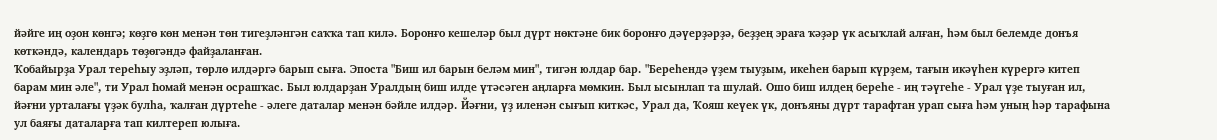йәйге иң оҙон көнгә; көҙгө көн менән төн тигеҙләнгән саҡҡа тап килә. Боронғо кешеләр был дүрт нөктәне бик боронғо дәүерҙәрҙә, беҙҙең эраға ҡәҙәр үк асыҡлай алған, һәм был белемде донъя көткәндә, календарь төҙөгәндә файҙаланған.
Ҡобайырҙа Урал тереһыу эҙләп, төрлө илдәргә барып сыға. Эпоста "Биш ил барын беләм мин", тигән юлдар бар. "Береһендә үҙем тыуҙым, икеһен барып күрҙем, тағын икәүһен күрергә китеп барам мин әле", ти Урал Һомай менән осрашҡас. Был юлдарҙан Уралдың биш илде үтәсәген аңларға мөмкин. Был ысынлап та шулай. Ошо биш илдең береһе - иң тәүгеһе - Урал үҙе тыуған ил, йәғни урталағы үҙәк булһа, ҡалған дүртеһе - әлеге даталар менән бәйле илдәр. Йәғни, үҙ иленән сығып киткәс, Урал да, Ҡояш кеүек үк, донъяны дүрт тарафтан урап сыға һәм уның һәр тарафына ул баяғы даталарға тап килтереп юлыға.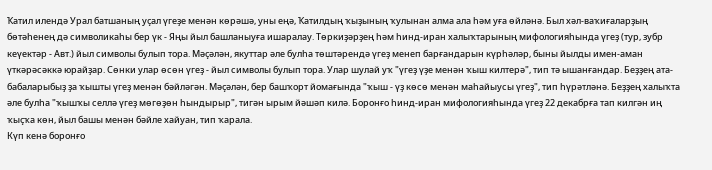Ҡатил илендә Урал батшаның уҫал үгеҙе менән көрәшә, уны еңә, Ҡатилдың ҡыҙының ҡулынан алма ала һәм уға өйләнә. Был хәл-ваҡиғаларҙың бөтәһенең дә символикаһы бер үк - Яңы йыл башланыуға ишаралау. Төркиҙәрҙең һәм һинд-иран халыҡтарының мифологияһында үгеҙ (тур, зубр кеүектәр - Авт.) йыл символы булып тора. Мәҫәлән, якуттар әле булһа төштәрендә үгеҙ менеп барғандарын күрһәләр, быны йылды имен-аман үткәрәсәккә юрайҙар. Сөнки улар өсөн үгеҙ - йыл символы булып тора. Улар шулай уҡ "үгеҙ үҙе менән ҡыш килтерә", тип тә ышанғандар. Беҙҙең ата-бабаларыбыҙ ҙа ҡышты үгеҙ менән бәйләгән. Мәҫәлән, бер башҡорт йомағында "ҡыш - үҙ көсө менән маһайыусы үгеҙ", тип һүрәтләнә. Беҙҙең халыҡта әле булһа "ҡышҡы селлә үгеҙ мөгөҙөн һындырыр", тигән ырым йәшәп килә. Боронғо һинд-иран мифологияһында үгеҙ 22 декабрға тап килгән иң ҡыҫҡа көн, йыл башы менән бәйле хайуан, тип ҡарала.
Күп кенә боронғо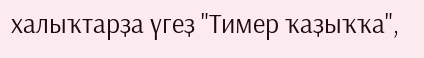халыҡтарҙа үгеҙ "Тимер ҡаҙыҡҡа",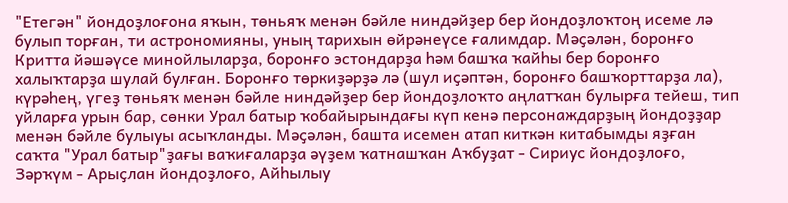"Етегән" йондоҙлоғона яҡын, төньяҡ менән бәйле ниндәйҙер бер йондоҙлоҡтоң исеме лә булып торған, ти астрономияны, уның тарихын өйрәнеүсе ғалимдар. Мәҫәлән, боронғо Критта йәшәүсе минойлыларҙа, боронғо эстондарҙа һәм башҡа ҡайһы бер боронғо халыҡтарҙа шулай булған. Боронғо төркиҙәрҙә лә (шул иҫәптән, боронғо башҡорттарҙа ла), күрәһең, үгеҙ төньяҡ менән бәйле ниндәйҙер бер йондоҙлоҡто аңлатҡан булырға тейеш, тип уйларға урын бар, сөнки Урал батыр ҡобайырындағы күп кенә персонаждарҙың йондоҙҙар менән бәйле булыуы асыҡланды. Мәҫәлән, башта исемен атап киткән китабымды яҙған саҡта "Урал батыр"ҙағы ваҡиғаларҙа әүҙем ҡатнашҡан Аҡбуҙат - Сириус йондоҙлоғо, Зәрҡүм - Арыҫлан йондоҙлоғо, Айһылыу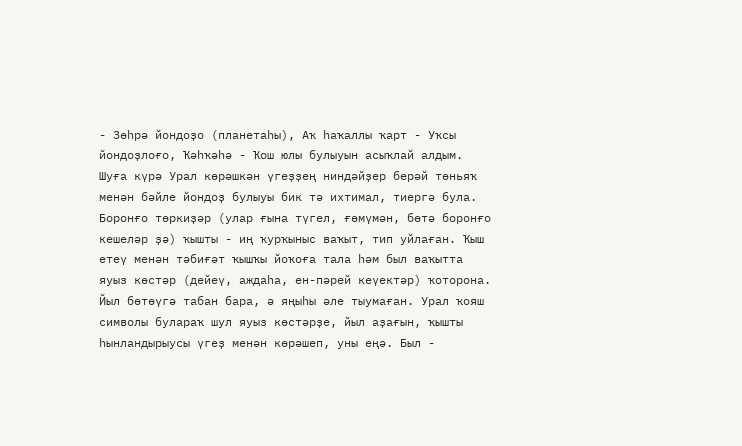- Зөһрә йондоҙо (планетаһы), Аҡ һаҡаллы ҡарт - Уҡсы йондоҙлоғо, Ҡәһҡәһә - Ҡош юлы булыуын асыҡлай алдым. Шуға күрә Урал көрәшкән үгеҙҙең ниндәйҙер берәй төньяҡ менән бәйле йондоҙ булыуы бик тә ихтимал, тиергә була.
Боронғо төркиҙәр (улар ғына түгел, ғөмүмән, бөтә боронғо кешеләр ҙә) ҡышты - иң ҡурҡыныс ваҡыт, тип уйлаған. Ҡыш етеү менән тәбиғәт ҡышҡы йоҡоға тала һәм был ваҡытта яуыз көстәр (дейеү, аждаһа, ен-пәрей кеүектәр) ҡоторона. Йыл бөтөүгә табан бара, ә яңыһы әле тыумаған. Урал ҡояш символы булараҡ шул яуыз көстәрҙе, йыл аҙағын, ҡышты һынландырыусы үгеҙ менән көрәшеп, уны еңә. Был -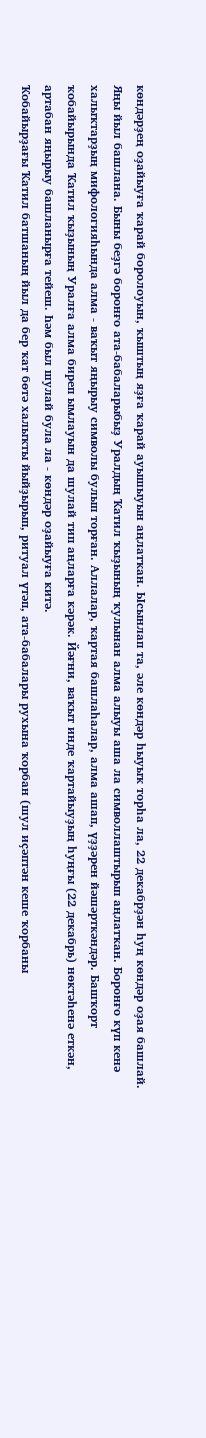көндәрҙең оҙайыуға ҡарай боролоуын, ҡыштың яҙға ҡарай ауышыуын аңлатҡан. Ысынлап та, әле көндәр һыуыҡ торһа ла, 22 декабрҙән һуң көндәр оҙая башлай. Яңы йыл башлана. Быны беҙгә боронғо ата-бабаларыбыҙ Уралдың Ҡатил ҡыҙының ҡулынан алма алыуы аша ла символлаштырып аңлатҡан. Боронғо күп кенә халыҡтарҙың мифологияһында алма - ваҡыт яңырыу символы булып торған. Аллалар, ҡартая башлаһалар, алма ашап, үҙҙәрен йәшәрткәндәр. Башҡорт ҡобайырында Ҡатил ҡыҙының Уралға алма биреп ымлауын да шулай тип аңларға кәрәк. Йәғни, ваҡыт инде ҡартайыуҙың һуңғы (22 декабрь) нөктәһенә еткән, артабан яңырыу башланырға тейеш. Һәм был шулай була ла - көндәр оҙайыуға китә.
Ҡобайырҙағы Ҡатил батшаның йыл да бер ҡат бөтә халыҡты йыйҙырып, ритуал үтәп, ата-бабалары рухына ҡорбан (шул иҫәптән кеше ҡорбаны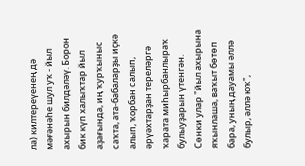ла) килтереүенең дә мәғәнәһе шул уҡ - йыл ахырын билдәләү. Борон бик күп халыҡтар йыл аҙағында, иң ҡурҡыныс саҡта, ата-бабаларҙы иҫкә алып, ҡорбан салып, әрүәхтарҙан тереләргә ҡарата миһырбанлыраҡ булыуҙарын үтенгән. Сөнки улар "йыл ахырына яҡынлаша, ваҡыт бөтөп бара, уның дауамы әллә булыр, әллә юҡ",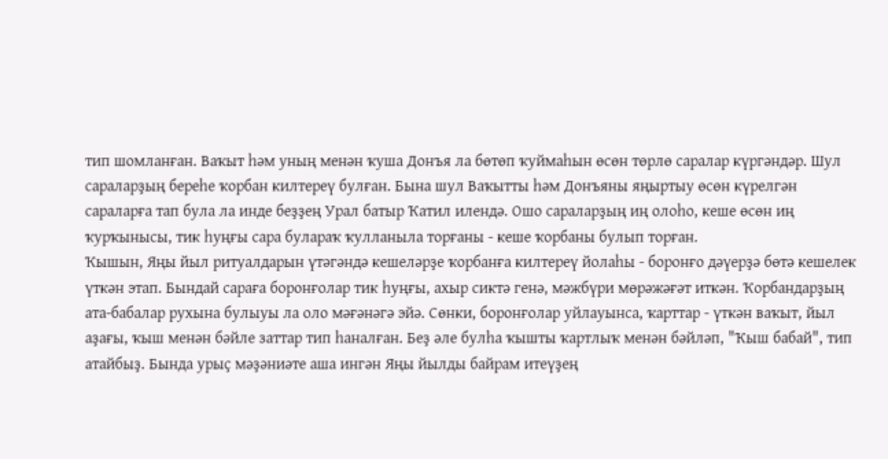тип шомланған. Ваҡыт һәм уның менән ҡуша Донъя ла бөтөп ҡуймаһын өсөн төрлө саралар күргәндәр. Шул сараларҙың береһе ҡорбан килтереү булған. Бына шул Ваҡытты һәм Донъяны яңыртыу өсөн күрелгән сараларға тап була ла инде беҙҙең Урал батыр Ҡатил илендә. Ошо сараларҙың иң олоһо, кеше өсөн иң ҡурҡынысы, тик һуңғы сара булараҡ ҡулланыла торғаны - кеше ҡорбаны булып торған.
Ҡышын, Яңы йыл ритуалдарын үтәгәндә кешеләрҙе ҡорбанға килтереү йолаһы - боронғо дәүерҙә бөтә кешелек үткән этап. Бындай сараға боронғолар тик һуңғы, ахыр сиктә генә, мәжбүри мөрәжәғәт иткән. Ҡорбандарҙың ата-бабалар рухына булыуы ла оло мәғәнәгә эйә. Сөнки, боронғолар уйлауынса, ҡарттар - үткән ваҡыт, йыл аҙағы, ҡыш менән бәйле заттар тип һаналған. Беҙ әле булһа ҡышты ҡартлыҡ менән бәйләп, "Ҡыш бабай", тип атайбыҙ. Бында урыҫ мәҙәниәте аша ингән Яңы йылды байрам итеүҙең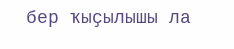бер ҡыҫылышы ла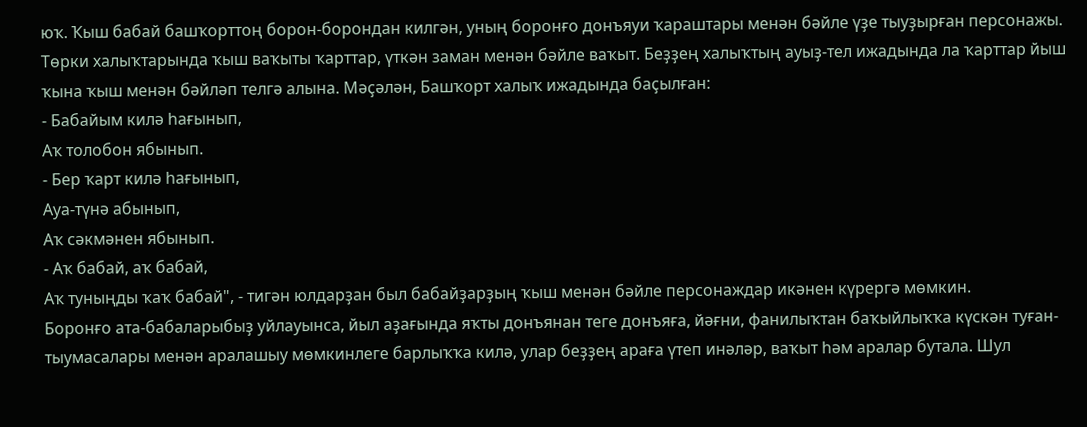юҡ. Ҡыш бабай башҡорттоң борон-борондан килгән, уның боронғо донъяуи ҡараштары менән бәйле үҙе тыуҙырған персонажы. Төрки халыҡтарында ҡыш ваҡыты ҡарттар, үткән заман менән бәйле ваҡыт. Беҙҙең халыҡтың ауыҙ-тел ижадында ла ҡарттар йыш ҡына ҡыш менән бәйләп телгә алына. Мәҫәлән, Башҡорт халыҡ ижадында баҫылған:
- Бабайым килә һағынып,
Аҡ толобон ябынып.
- Бер ҡарт килә һағынып,
Ауа-түнә абынып,
Аҡ сәкмәнен ябынып.
- Аҡ бабай, аҡ бабай,
Аҡ туныңды ҡаҡ бабай", - тигән юлдарҙан был бабайҙарҙың ҡыш менән бәйле персонаждар икәнен күрергә мөмкин.
Боронғо ата-бабаларыбыҙ уйлауынса, йыл аҙағында яҡты донъянан теге донъяға, йәғни, фанилыҡтан баҡыйлыҡҡа күскән туған-тыумасалары менән аралашыу мөмкинлеге барлыҡҡа килә, улар беҙҙең араға үтеп инәләр, ваҡыт һәм аралар бутала. Шул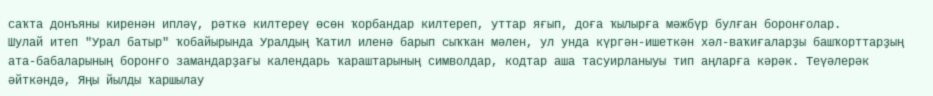саҡта донъяны киренән ипләү, рәткә килтереү өсөн ҡорбандар килтереп, уттар яғып, доға ҡылырға мәжбүр булған боронғолар.
Шулай итеп "Урал батыр" ҡобайырында Уралдың Ҡатил иленә барып сыҡҡан мәлен, ул унда күргән-ишеткән хәл-ваҡиғаларҙы башҡорттарҙың ата-бабаларының боронғо замандарҙағы календарь ҡараштарының символдар, кодтар аша тасуирланыуы тип аңларға кәрәк. Теүәлерәк әйткәндә, Яңы йылды ҡаршылау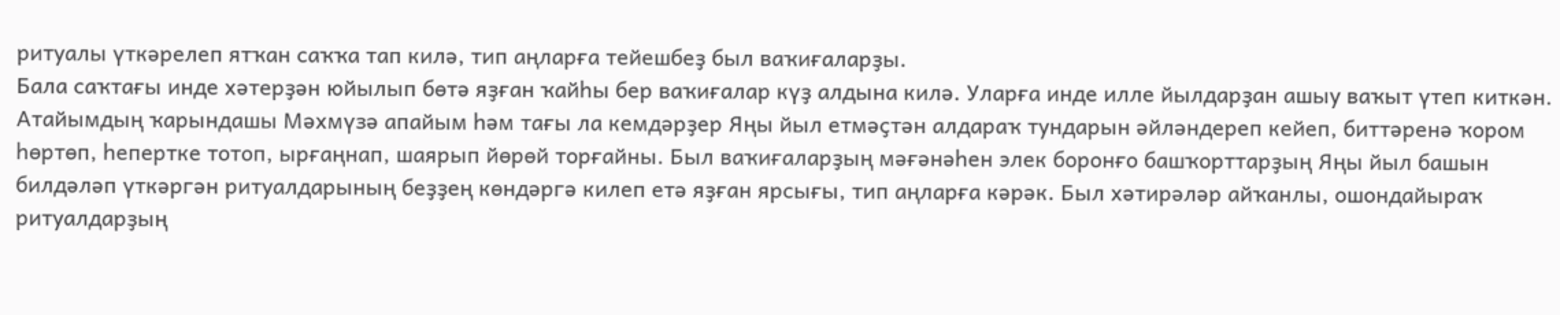ритуалы үткәрелеп ятҡан саҡҡа тап килә, тип аңларға тейешбеҙ был ваҡиғаларҙы.
Бала саҡтағы инде хәтерҙән юйылып бөтә яҙған ҡайһы бер ваҡиғалар күҙ алдына килә. Уларға инде илле йылдарҙан ашыу ваҡыт үтеп киткән. Атайымдың ҡарындашы Мәхмүзә апайым һәм тағы ла кемдәрҙер Яңы йыл етмәҫтән алдараҡ тундарын әйләндереп кейеп, биттәренә ҡором һөртөп, һепертке тотоп, ырғаңнап, шаярып йөрөй торғайны. Был ваҡиғаларҙың мәғәнәһен элек боронғо башҡорттарҙың Яңы йыл башын билдәләп үткәргән ритуалдарының беҙҙең көндәргә килеп етә яҙған ярсығы, тип аңларға кәрәк. Был хәтирәләр айҡанлы, ошондайыраҡ ритуалдарҙың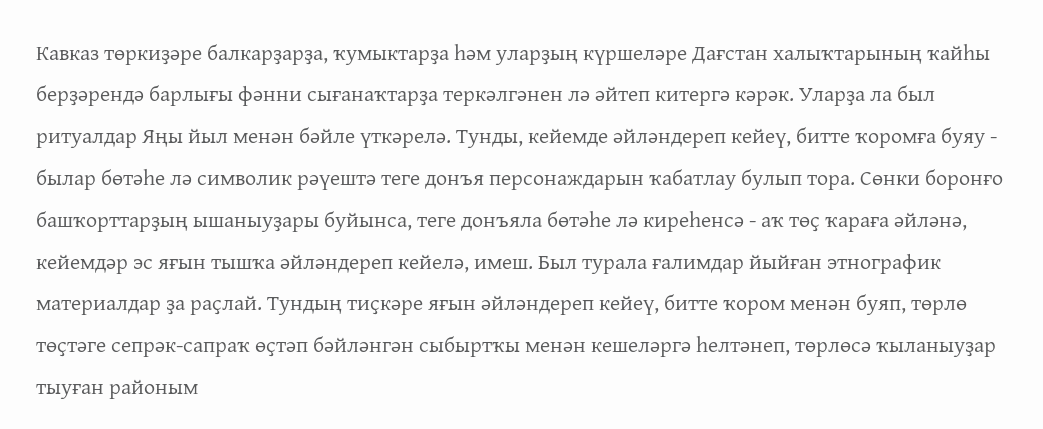Кавказ төркиҙәре балкарҙарҙа, ҡумыктарҙа һәм уларҙың күршеләре Дағстан халыҡтарының ҡайһы берҙәрендә барлығы фәнни сығанаҡтарҙа теркәлгәнен лә әйтеп китергә кәрәк. Уларҙа ла был ритуалдар Яңы йыл менән бәйле үткәрелә. Тунды, кейемде әйләндереп кейеү, битте ҡоромға буяу - былар бөтәһе лә символик рәүештә теге донъя персонаждарын ҡабатлау булып тора. Сөнки боронғо башҡорттарҙың ышаныуҙары буйынса, теге донъяла бөтәһе лә киреһенсә - аҡ төҫ ҡараға әйләнә, кейемдәр эс яғын тышҡа әйләндереп кейелә, имеш. Был турала ғалимдар йыйған этнографик материалдар ҙа раҫлай. Тундың тиҫкәре яғын әйләндереп кейеү, битте ҡором менән буяп, төрлө төҫтәге сепрәк-сапраҡ өҫтәп бәйләнгән сыбыртҡы менән кешеләргә һелтәнеп, төрлөсә ҡыланыуҙар тыуған районым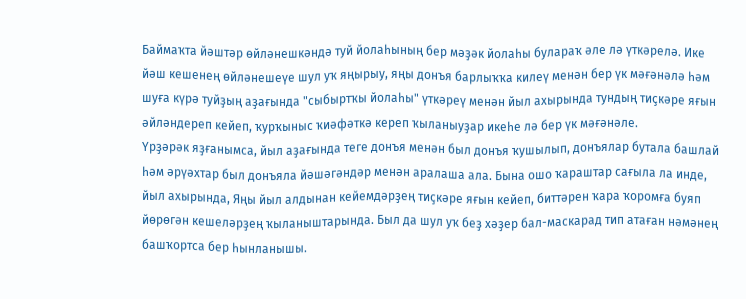Баймаҡта йәштәр өйләнешкәндә туй йолаһының бер мәҙәк йолаһы булараҡ әле лә үткәрелә. Ике йәш кешенең өйләнешеүе шул уҡ яңырыу, яңы донъя барлыҡҡа килеү менән бер үк мәғәнәлә һәм шуға күрә туйҙың аҙағында "сыбыртҡы йолаһы" үткәреү менән йыл ахырында тундың тиҫкәре яғын әйләндереп кейеп, ҡурҡыныс ҡиәфәткә кереп ҡыланыуҙар икеһе лә бер үк мәғәнәле.
Үрҙәрәк яҙғанымса, йыл аҙағында теге донъя менән был донъя ҡушылып, донъялар бутала башлай һәм әрүәхтар был донъяла йәшәгәндәр менән аралаша ала. Бына ошо ҡараштар сағыла ла инде, йыл ахырында, Яңы йыл алдынан кейемдәрҙең тиҫкәре яғын кейеп, биттәрен ҡара ҡоромға буяп йөрөгән кешеләрҙең ҡыланыштарында. Был да шул уҡ беҙ хәҙер бал-маскарад тип атаған нәмәнең башҡортса бер һынланышы.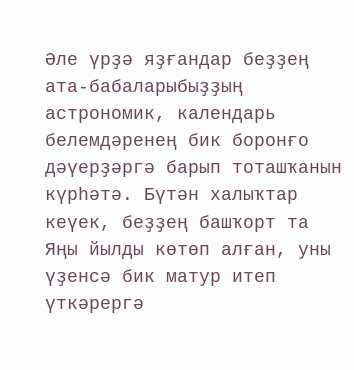Әле үрҙә яҙғандар беҙҙең ата-бабаларыбыҙҙың астрономик, календарь белемдәренең бик боронғо дәүерҙәргә барып тоташҡанын күрһәтә. Бүтән халыҡтар кеүек, беҙҙең башҡорт та Яңы йылды көтөп алған, уны үҙенсә бик матур итеп үткәрергә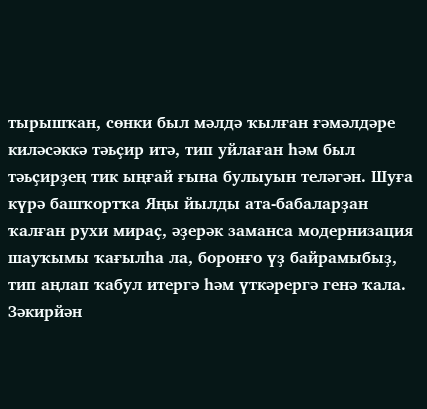тырышҡан, сөнки был мәлдә ҡылған ғәмәлдәре киләсәккә тәьҫир итә, тип уйлаған һәм был тәьҫирҙең тик ыңғай ғына булыуын теләгән. Шуға күрә башҡортҡа Яңы йылды ата-бабаларҙан ҡалған рухи мираҫ, әҙерәк заманса модернизация шауҡымы ҡағылһа ла, боронғо үҙ байрамыбыҙ, тип аңлап ҡабул итергә һәм үткәрергә генә ҡала.
Зәкирйән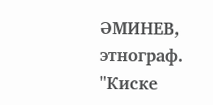ӘМИНЕВ,
этнограф.
"Киске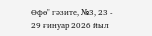Өфө" гәзите, №3, 23 - 29 ғинуар 2026 йыл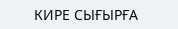КИРЕ СЫҒЫРҒА